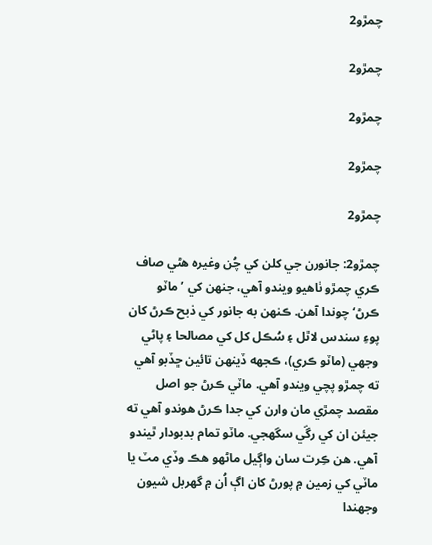چمڙو2

چمڙو2

چمڙو2

چمڙو2

چمڙو2

چمڙو2: جانورن جي کلن کي چُن وغيره هڻي صاف ڪري چمڙو ٺاهيو ويندو آهي، جنهن کي ’ماٽو ڪرڻ‘ چوندا آهن. ڪنهن به جانور کي ذبح ڪرڻ کان پوءِ سندس لاٿل ۽ سُڪل کل کي مصالحا ۽ پاڻي وجهي (ماٽو ڪري)، ڪجهه ڏينهن تائين ڇڏبو آهي ته چمڙو پچي ويندو آهي. ماٽي ڪرڻ جو اصل مقصد چمڙي مان وارن کي جدا ڪرڻ هوندو آهي ته جيئن ان کي رڱي سگهجي. ماٽو تمام بدبودار ٿيندو آهي. هن ڪِرت سان واڳيل ماڻهو هڪ وڏي مٽ يا ماٽي کي زمين ۾ پورڻ کان اڳ اُن ۾ گهربل شيون وجهندا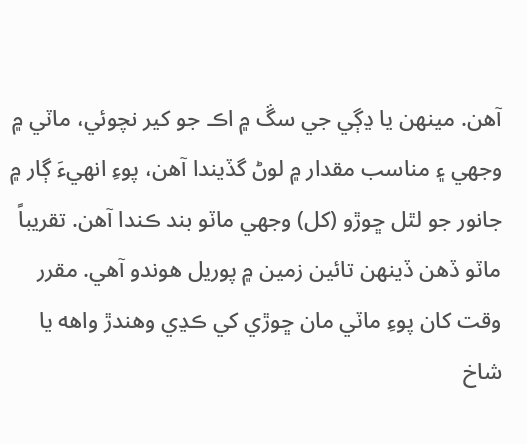آهن. مينهن يا ڍڳي جي سڱ ۾ اڪ جو کير نچوئي، ماٽي ۾ وجهي ۽ مناسب مقدار ۾ لوڻ گڏيندا آهن، پوءِ انهيءَ ڳار ۾ جانور جو لٿل ڇوڙو (کل) وجهي ماٽو بند ڪندا آهن. تقريباً ماٽو ڏهن ڏينهن تائين زمين ۾ پوريل هوندو آهي. مقرر وقت کان پوءِ ماٽي مان ڇوڙي کي ڪڍي وهندڙ واهه يا شاخ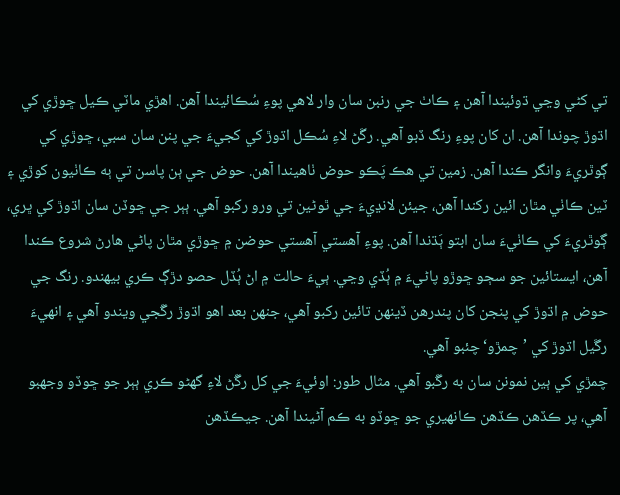تي کڻي وڃي ڌوئيندا آهن ۽ ڪاٺ جي رنبن سان وار لاهي پوءِ سُڪائيندا آهن. اهڙي ماٽي ڪيل ڇوڙي کي اڌوڙ چوندا آهن. ان کان پوءِ رنگ ڏبو آهي. رڱڻ لاءِ سُڪل اڌوڙ کي کجيءَ جي پنن سان سبي، ڇوڙي کي ڳوٿريءَ وانگر ڪندا آهن. زمين تي هڪ پَڪو حوض ٺاهيندا آهن. حوض جي ٻن پاسن تي ٻه ڪاٺيون کوڙي ۽ ٽين ڪاٺي مٿان ائين رکندا آهن، جيئن لانڍيءَ جي ٿوڻين تي ورو رکبو آهي. ٻٻر جي ڇوڏن سان اڌوڙ کي ڀري، ڳوٿريءَ کي ڪاٺيءَ سان ابتو ٻَڌندا آهن. پوءِ آهستي آهستي حوضن ۾ ڇوڙي مٿان پاڻي هارڻ شروع ڪندا آهن، ايستائين جو سڄو ڇوڙو پاڻيءَ ۾ ٻُڏي وڃي. ٻيءَ حالت ۾ اڻ ٻُڏل حصو دڙڳ ڪري بيهندو. رنگ جي حوض ۾ اڌوڙ کي پنجن کان پندرهن ڏينهن تائين رکبو آهي، جنهن بعد اهو اڌوڙ رڱجي ويندو آهي ۽ انهيءَ رڱيل اڌوڙ کي ’چمڙو‘ چئبو آهي.
چمڙي کي ٻين نمونن سان به رڱبو آهي. مثال طور: اوئيءَ جي کل رڱڻ لاءِ گهڻو ڪري ٻٻر جو ڇوڏو وجهبو آهي، پر ڪڏهن ڪڏهن ڪانهيري جو ڇوڏو به ڪم آڻيندا آهن. جيڪڏهن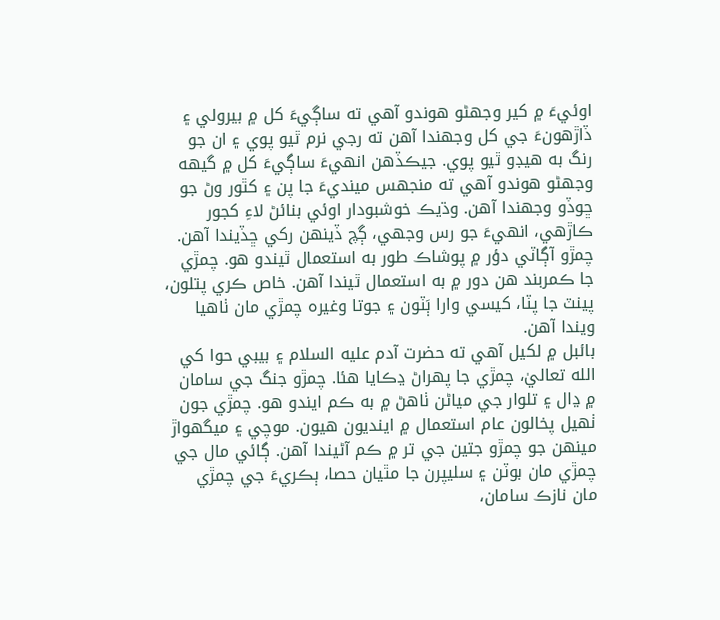اوئيءَ ۾ کير وجهڻو هوندو آهي ته ساڳيءَ کل ۾ بيرولي ۽ ڏاڙهونءَ جي کل وجهندا آهن ته رجي نرم ٿيو پوي ۽ ان جو رنگ به هيڊو ٿيو پوي. جيڪڏهن انهيءَ ساڳيءَ کل ۾ گيهه وجهڻو هوندو آهي ته منجهس مينديءَ جا پن ۽ کٿور وڻ جو ڇوڏو وجهندا آهن. وڌيڪ خوشبودار اوئي بنائڻ لاءِ کجور ڪاڙهي، انهيءَ جو رس وجهي، ڳچ ڏينهن رکي ڇڏيندا آهن.
چمڙو آڳاٽي دؤر ۾ پوشاڪ طور به استعمال ٿيندو هو. چمڙي جا ڪمربند هن دور ۾ به استعمال ٿيندا آهن. خاص ڪري پتلون، پينٽ جا پٽا، کيسي وارا ٻَٽون ۽ جوتا وغيره چمڙي مان ٺاهيا ويندا آهن.
بائبل ۾ لکيل آهي ته حضرت آدم عليه السلام ۽ بيبي حوا کي الله تعاليٰ، چمڙي جا پهراڻ ڍڪايا هئا. چمڙو جنگ جي سامان ۾ ڍال ۽ تلوار جي مياڻن ٺاهڻ ۾ به ڪم ايندو هو. چمڙي جون ٺهيل پخالون عام استعمال ۾ اينديون هيون. موچي ۽ ميگھواڙ مينهن جو چمڙو جتين جي تر ۾ ڪم آڻيندا آهن. ڳائي مال جي چمڙي مان بوٽن ۽ سليپرن جا مٿيان حصا، ٻڪريءَ جي چمڙي مان نازڪ سامان،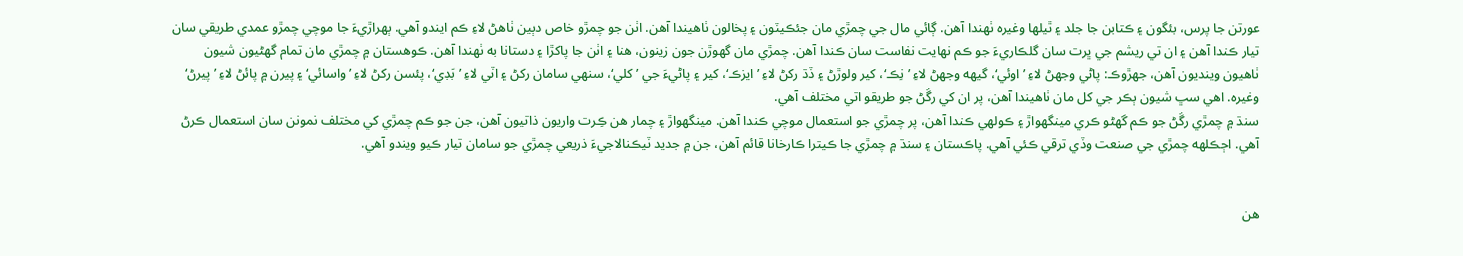عورتن جا پرس، بئگون ۽ ڪتابن جا جلد ۽ ٿيلها وغيره ٺهندا آهن. ڳائي مال جي چمڙي مان جئڪيٽون ۽ پخالون ٺاهيندا آهن. اٺن جو چمڙو خاص دٻين ٺاهڻ لاءِ ڪم ايندو آهي. ٻهراڙيءَ جا موچي چمڙو عمدي طريقي سان تيار ڪندا آهن ۽ ان تي ريشم جي ڀرت سان گلڪاريءَ جو ڪم نهايت نفاست سان ڪندا آهن. چمڙي مان گھوڙن جون زينون، هنا ۽ اٺن جا پاکڙا ۽ دستانا به ٺهندا آهن. ڪوهستان ۾ چمڙي مان تمام گھڻيون شيون ٺاهيون وينديون آهن، جهڙوڪ: پاڻي وجھڻ لاءِ ’اوئي‘، گيهه وجھڻ لاءِ ’نِڪ‘، کير ولوڙڻ ۽ ڏڌ رکڻ لاءِ ’ايزڪ‘، کير ۽ پاڻيءَ جي ’کلي‘، سنهي سامان رکڻ ۽ اٽي لاءِ ’بَڊي‘، پئسن رکڻ لاءِ ’واسائي‘ ۽ پيرن ۾ پائڻ لاءِ ’پيرڻ‘ وغيره. اهي سڀ شيون ٻڪر جي کل مان ٺاهيندا آهن، پر ان کي رڱڻ جو طريقو اتي مختلف آهي.
سنڌ ۾ چمڙي رڱڻ جو ڪم گهڻو ڪري مينگهواڙ ۽ ڪولهي ڪندا آهن، پر چمڙي جو استعمال موچي ڪندا آهن. مينگهواڙ ۽ چمار هن ڪِرت واريون ذاتيون آهن، جن جو ڪم چمڙي کي مختلف نمونن سان استعمال ڪرڻ آهي. اڄڪلهه چمڙي جي صنعت وڏي ترقي ڪئي آهي. پاڪستان ۽ سنڌ ۾ چمڙي جا ڪيترا ڪارخانا قائم آهن، جن ۾ جديد ٽيڪنالاجيءَ ذريعي چمڙي جو سامان تيار ڪيو ويندو آهي.


هن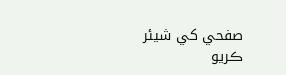صفحي کي شيئر ڪريو